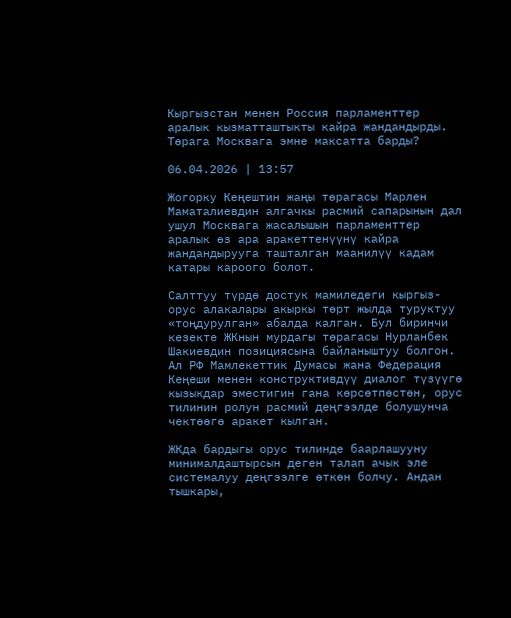Кыргызстан менен Россия парламенттер аралык кызматташтыкты кайра жандандырды. Төрага Москвага эмне максатта барды?

06.04.2026 | 13:57

Жогорку Кеңештин жаңы төрагасы Марлен Маматалиевдин алгачкы расмий сапарынын дал ушул Москвага жасалышын парламенттер аралык өз ара аракеттенүүнү кайра жандандырууга ташталган маанилүү кадам катары кароого болот.

Салттуу түрдө достук мамиледеги кыргыз-орус алакалары акыркы төрт жылда туруктуу «тоңдурулган» абалда калган. Бул биринчи кезекте ЖКнын мурдагы төрагасы Нурланбек Шакиевдин позициясына байланыштуу болгон. Ал РФ Мамлекеттик Думасы жана Федерация Кеңеши менен конструктивдүү диалог түзүүгө кызыкдар эместигин гана көрсөтпөстөн, орус тилинин ролун расмий деңгээлде болушунча чектөөгө аракет кылган.

ЖКда бардыгы орус тилинде баарлашууну минималдаштырсын деген талап ачык эле системалуу деңгээлге өткөн болчу. Андан тышкары,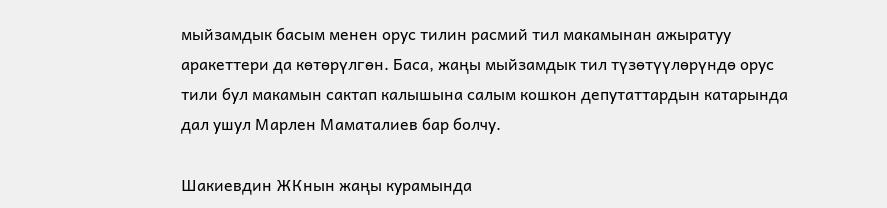мыйзамдык басым менен орус тилин расмий тил макамынан ажыратуу аракеттери да көтөрүлгөн. Баса, жаңы мыйзамдык тил түзөтүүлөрүндө орус тили бул макамын сактап калышына салым кошкон депутаттардын катарында дал ушул Марлен Маматалиев бар болчу.

Шакиевдин ЖКнын жаңы курамында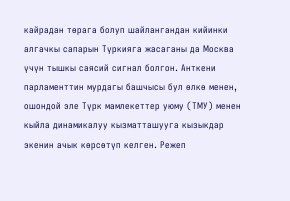кайрадан төрага болуп шайлангандан кийинки алгачкы сапарын Түркияга жасаганы да Москва үчүн тышкы саясий сигнал болгон. Анткени парламенттин мурдагы башчысы бул өлкө менен, ошондой эле Түрк мамлекеттер уюму (ТМУ) менен кыйла динамикалуу кызматташууга кызыкдар экенин ачык көрсөтүп келген. Режеп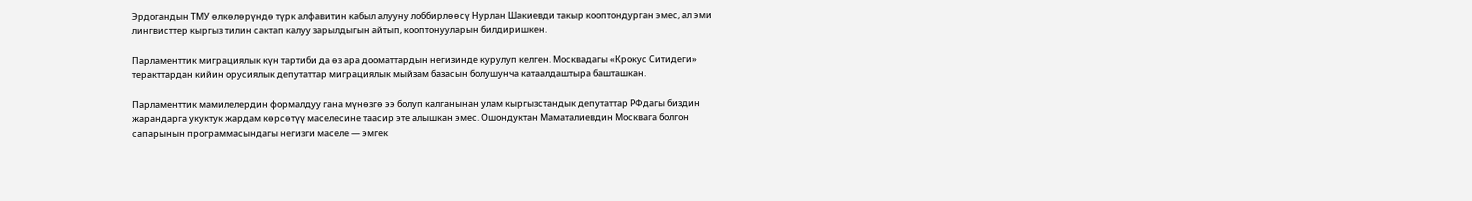Эрдогандын ТМУ өлкөлөрүндө түрк алфавитин кабыл алууну лоббирлөөсү Нурлан Шакиевди такыр кооптондурган эмес, ал эми лингвисттер кыргыз тилин сактап калуу зарылдыгын айтып, кооптонууларын билдиришкен.

Парламенттик миграциялык күн тартиби да өз ара дооматтардын негизинде курулуп келген. Москвадагы «Крокус Ситидеги» теракттардан кийин орусиялык депутаттар миграциялык мыйзам базасын болушунча катаалдаштыра башташкан.

Парламенттик мамилелердин формалдуу гана мүнөзгө ээ болуп калганынан улам кыргызстандык депутаттар РФдагы биздин жарандарга укуктук жардам көрсөтүү маселесине таасир эте алышкан эмес. Ошондуктан Маматалиевдин Москвага болгон сапарынын программасындагы негизги маселе — эмгек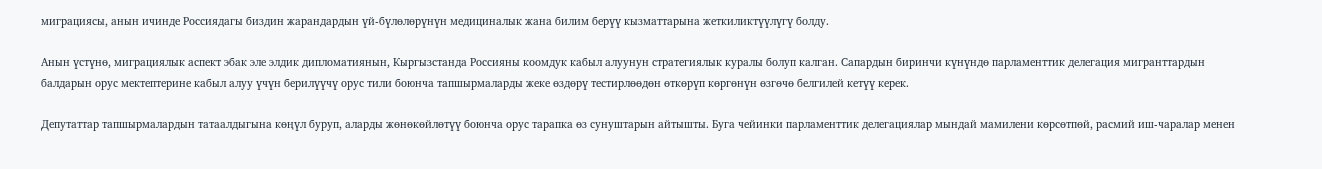миграциясы, анын ичинде Россиядагы биздин жарандардын үй-бүлөлөрүнүн медициналык жана билим берүү кызматтарына жеткиликтүүлүгү болду.

Анын үстүнө, миграциялык аспект эбак эле элдик дипломатиянын, Кыргызстанда Россияны коомдук кабыл алуунун стратегиялык куралы болуп калган. Сапардын биринчи күнүндө парламенттик делегация мигранттардын балдарын орус мектептерине кабыл алуу үчүн берилүүчү орус тили боюнча тапшырмаларды жеке өздөрү тестирлөөдөн өткөрүп көргөнүн өзгөчө белгилей кетүү керек.

Депутаттар тапшырмалардын татаалдыгына көңүл буруп, аларды жөнөкөйлөтүү боюнча орус тарапка өз сунуштарын айтышты. Буга чейинки парламенттик делегациялар мындай мамилени көрсөтпөй, расмий иш-чаралар менен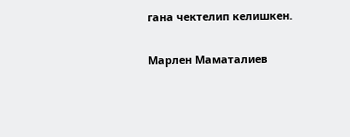гана чектелип келишкен.

Марлен Маматалиев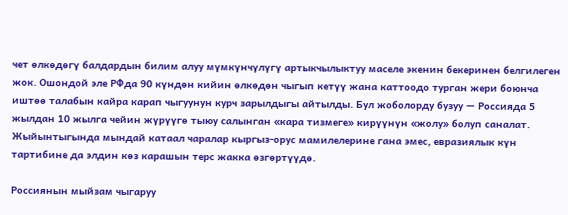чет өлкөдөгү балдардын билим алуу мүмкүнчүлүгү артыкчылыктуу маселе экенин бекеринен белгилеген жок. Ошондой эле РФда 90 күндөн кийин өлкөдөн чыгып кетүү жана каттоодо турган жери боюнча иштөө талабын кайра карап чыгуунун курч зарылдыгы айтылды. Бул жоболорду бузуу — Россияда 5 жылдан 10 жылга чейин жүрүүгө тыюу салынган «кара тизмеге» кирүүнүн «жолу» болуп саналат. Жыйынтыгында мындай катаал чаралар кыргыз-орус мамилелерине гана эмес, евразиялык күн тартибине да элдин көз карашын терс жакка өзгөртүүдө.

Россиянын мыйзам чыгаруу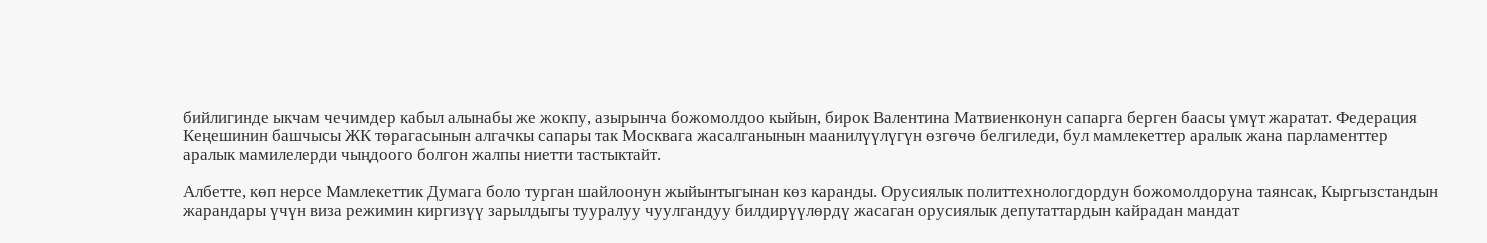бийлигинде ыкчам чечимдер кабыл алынабы же жокпу, азырынча божомолдоо кыйын, бирок Валентина Матвиенконун сапарга берген баасы үмүт жаратат. Федерация Кеңешинин башчысы ЖК төрагасынын алгачкы сапары так Москвага жасалганынын маанилүүлүгүн өзгөчө белгиледи, бул мамлекеттер аралык жана парламенттер аралык мамилелерди чыңдоого болгон жалпы ниетти тастыктайт.

Албетте, көп нерсе Мамлекеттик Думага боло турган шайлоонун жыйынтыгынан көз каранды. Орусиялык политтехнологдордун божомолдоруна таянсак, Кыргызстандын жарандары үчүн виза режимин киргизүү зарылдыгы тууралуу чуулгандуу билдирүүлөрдү жасаган орусиялык депутаттардын кайрадан мандат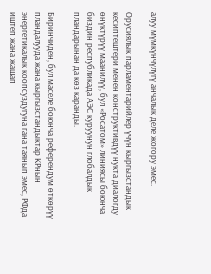алуу мүмкүнчүлүгү анчалык деле жогору эмес.

Орусиялык парламентарийлер үчүн кыргызстандык кесиптештери менен конструктивдүү нукта диалогду өнүктүрүү маанилүү, бул «Росатом» линиясы боюнча биздин республикада АЭС куруунун глобалдык пландарынан да көз каранды.

Биринчиден, бул маселе боюнча референдум өткөрүү пландалууда жана кыргызстандыктар КРнын энергетикалык коопсуздугуна гана таянып эмес, РФда иштеп жана жашап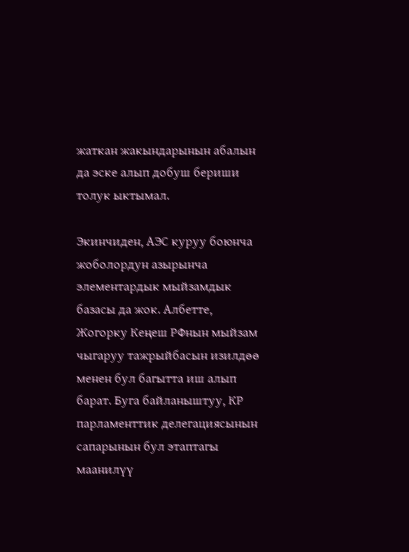жаткан жакындарынын абалын да эске алып добуш бериши толук ыктымал.

Экинчиден, АЭС куруу боюнча жоболордун азырынча элементардык мыйзамдык базасы да жок. Албетте, Жогорку Кеңеш РФнын мыйзам чыгаруу тажрыйбасын изилдөө менен бул багытта иш алып барат. Буга байланыштуу, КР парламенттик делегациясынын сапарынын бул этаптагы маанилүү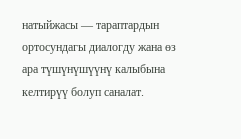натыйжасы — тараптардын ортосундагы диалогду жана өз ара түшүнүшүүнү калыбына келтирүү болуп саналат.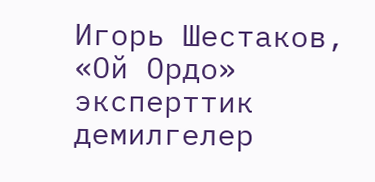Игорь Шестаков, «Ой Ордо» эксперттик демилгелер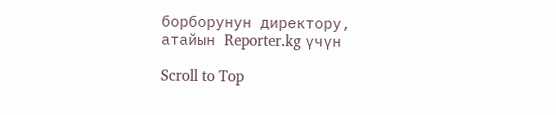борборунун директору, атайын Reporter.kg үчүн

Scroll to Top